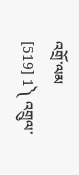འགྲོ་ལམ
[519] 1༽ འགྲུལ་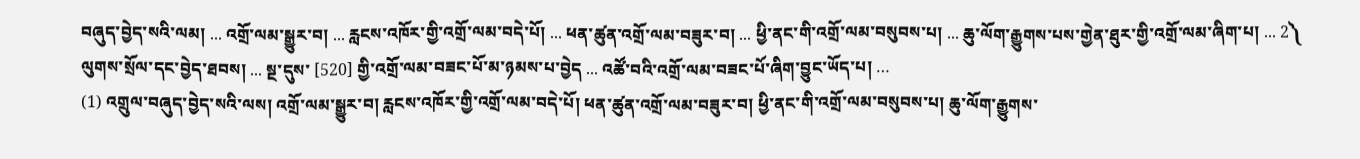བཞུད་བྱེད་སའི་ལམ། ... འགྲོ་ལམ་སྒྱུར་བ། ... རླངས་འཁོར་གྱི་འགྲོ་ལམ་བདེ་པོ། ... ཕན་ཚུན་འགྲོ་ལམ་བཟུར་བ། ... ཕྱི་ནང་གི་འགྲོ་ལམ་བསུབས་པ། ... ཆུ་ལོག་རྒྱུགས་པས་གྱེན་ཐུར་གྱི་འགྲོ་ལམ་ཞིག་པ། ... 2༽ ལུགས་སྲོལ་དང་བྱེད་ཐབས། ... སྔ་དུས་ [520] གྱི་འགྲོ་ལམ་བཟང་པོ་མ་ཉམས་པ་བྱེད ... འཚོ་བའི་འགྲོ་ལམ་བཟང་པོ་ཞིག་བྱུང་ཡོད་པ། …
(1) འགྲུལ་བཞུད་བྱེད་སའི་ལས། འགྲོ་ལམ་སྒྱུར་བ། རླངས་འཁོར་གྱི་འགྲོ་ལམ་བདེ་པོ། ཕན་ཚུན་འགྲོ་ལམ་བཟུར་བ། ཕྱི་ནང་གི་འགྲོ་ལམ་བསུབས་པ། ཆུ་ལོག་རྒྱུགས་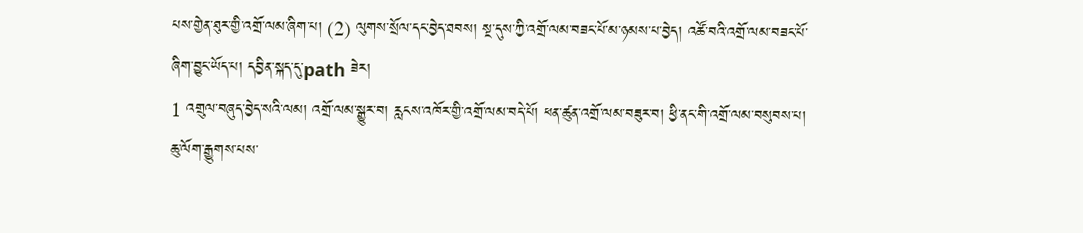པས་གྱེན་ཐུར་གྱི་འགྲོ་ལམ་ཞིག་པ། (2) ལུགས་སྲོལ་དང་བྱེད་ཐབས། སྔ་དུས་ཀྱི་འགྲོ་ལམ་བཟང་པོ་མ་ཉམས་པ་བྱེད། འཚོ་བའི་འགྲོ་ལམ་བཟང་པོ་ཞིག་བྱུང་ཡོད་པ། དབྱིན་སྐད་དུ་path ཟེར།
1 འགྲུལ་བཞུད་བྱེད་སའི་ལམ། འགྲོ་ལམ་སྒྱུར་བ། རླངས་འཁོར་གྱི་འགྲོ་ལམ་བདེ་པོ། ཕན་ཚུན་འགྲོ་ལམ་བཟུར་བ། ཕྱི་ནང་གི་འགྲོ་ལམ་བསུབས་པ། ཆུ་ལོག་རྒྱུགས་པས་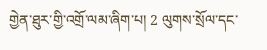གྱེན་ཐུར་གྱི་འགྲོ་ལམ་ཞིག་པ། 2 ལུགས་སྲོལ་དང་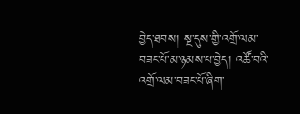བྱེད་ཐབས། སྔ་དུས་གྱི་འགྲོ་ལམ་བཟང་པོ་མ་ཉམས་པ་བྱེད། འཚོ་བའི་འགྲོ་ལམ་བཟང་པོ་ཞིག་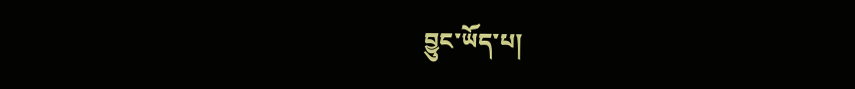བྱུང་ཡོད་པ།